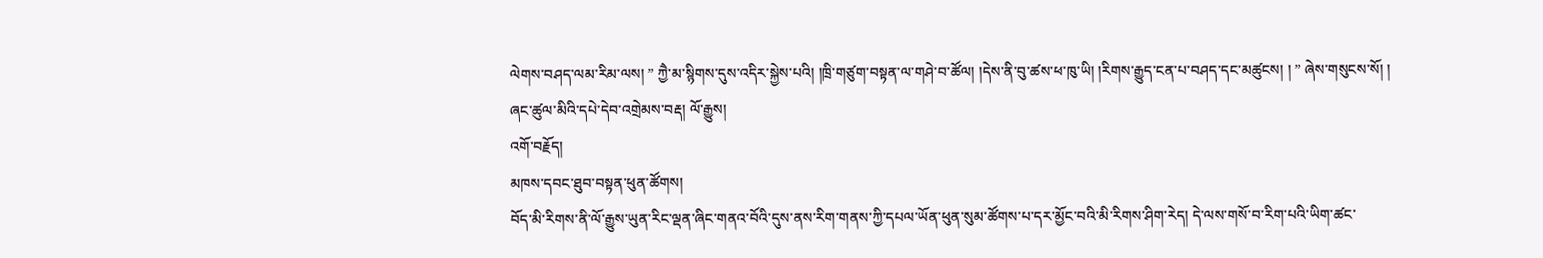ལེགས་བཤད་ལམ་རིམ་ལས། ” ཀྱཻ་མ་སྙིགས་དུས་འདིར་སྐྱེས་པའི། །ཁྲི་གཙུག་བསྟན་ལ་གཤེ་བ་ཚོལ། །དེས་ནི་བུ་ཚས་ཕ་ཁུ་ཡི། །རིགས་རྒྱུད་ངན་པ་བཤད་དང་མཚུངས། ། ” ཞེས་གསུངས་སོ། །
ཞང་ཚུལ་མིའི་དཔེ་དེབ་འགྲེམས་བརྡ། ལོ་རྒྱུས།
འགོ་བརྗོད།
མཁས་དབང་ཐུབ་བསྟན་ཕུན་ཚོགས།
བོད་མི་རིགས་ནི་ལོ་རྒྱུས་ཡུན་རིང་ལྡན་ཞིང་གནའ་བོའི་དུས་ནས་རིག་གནས་ཀྱི་དཔལ་ཡོན་ཕུན་སུམ་ཚོགས་པ་དར་མྱོང་བའི་མི་རིགས་ཤིག་རེད། དེ་ལས་གསོ་བ་རིག་པའི་ཡིག་ཚང་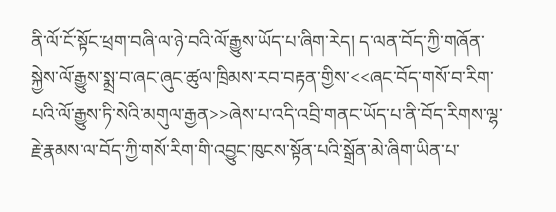ནི་ལོ་ངོ་སྟོང་ཕྲག་བཞི་ལ་ཉེ་བའི་ལོ་རྒྱུས་ཡོད་པ་ཞིག་རེད། ད་ལན་བོད་ཀྱི་གཞོན་སྐྱེས་ལོ་རྒྱུས་སྨྲ་བ་ཞང་ཞུང་ཚུལ་ཁྲིམས་རབ་བརྟན་གྱིས་<<ཞང་བོད་གསོ་བ་རིག་པའི་ལོ་རྒྱུས་ཏི་སེའི་མགུལ་རྒྱན>>ཞེས་པ་འདི་འབྲི་གནང་ཡོད་པ་ནི་བོད་རིགས་ལྷ་རྗེ་རྣམས་ལ་བོད་ཀྱི་གསོ་རིག་གི་འབྱུང་ཁུངས་སྟོན་པའི་སྒྲོན་མེ་ཞིག་ཡིན་པ་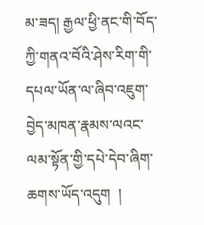མ་ཟད། རྒྱལ་ཕྱི་ནང་གི་བོད་ཀྱི་གནའ་བོའི་ཤེས་རིག་གི་དཔལ་ཡོན་ལ་ཞིབ་འཇུག་བྱེད་མཁན་རྣམས་ལའང་ལམ་སྟོན་གྱི་དཔེ་དེབ་ཞིག་ཆགས་ཡོད་འདུག  །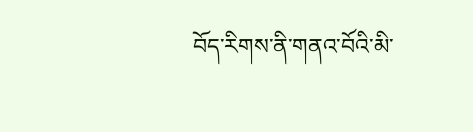བོད་རིགས་ནི་གནའ་བོའི་མི་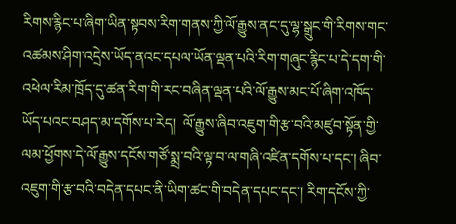རིགས་རྙིང་པ་ཞིག་ཡིན་སྟབས་རིག་གནས་ཀྱི་ལོ་རྒྱུས་ནང་དུ་ལྷ་སྒྲུང་གི་རིགས་གང་འཚམས་ཤིག་འདྲེས་ཡོད་ནའང་དཔལ་ཡོན་ལྡན་པའི་རིག་གཞུང་རྙིང་པ་དེ་དག་གི་འཕེལ་རིམ་ཁྲོད་དུ་ཚན་རིག་གི་རང་བཞིན་ལྡན་པའི་ལོ་རྒྱུས་མང་པོ་ཞིག་འཁོད་ཡོད་པའང་བཤད་མ་དགོས་པ་རེད།  ལོ་རྒྱུས་ཞིབ་འཇུག་གི་རྩ་བའི་མཛུབ་སྟོན་གྱི་ལམ་ཕྱོགས་དེ་ལོ་རྒྱུས་དངོས་གཙོ་སྨྲ་བའི་ལྟ་བ་ལ་གཞི་འཛིན་དགོས་པ་དང་། ཞིབ་འཇུག་གི་རྩ་བའི་བདེན་དཔང་ནི་ཡིག་ཚང་གི་བདེན་དཔང་དང་། རིག་དངོས་ཀྱི་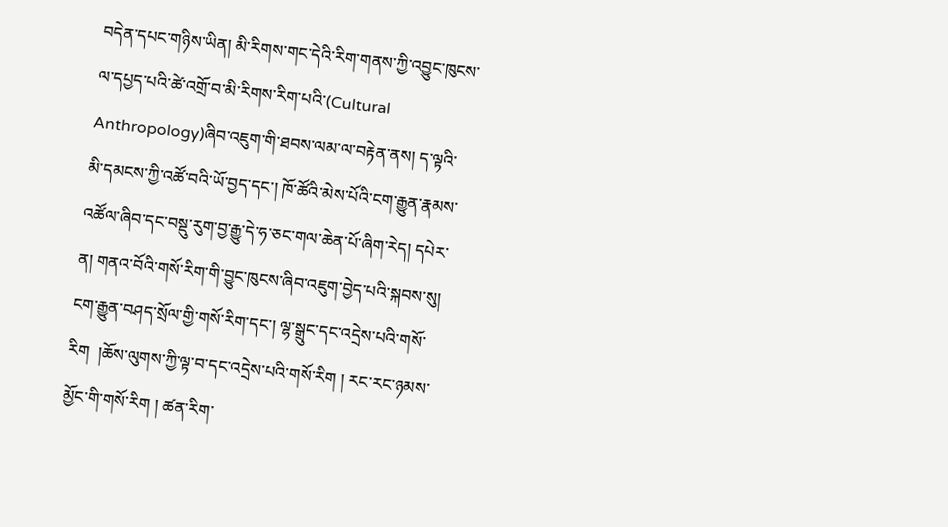བདེན་དཔང་གཉིས་ཡིན། མི་རིགས་གང་དེའི་རིག་གནས་ཀྱི་འབྱུང་ཁུངས་ལ་དཔྱད་པའི་ཚེ་འགྲོ་བ་མི་རིགས་རིག་པའི་(Cultural Anthropology)ཞིབ་འཇུག་གི་ཐབས་ལམ་ལ་བརྟེན་ནས། ད་ལྟའི་མི་དམངས་ཀྱི་འཚོ་བའི་ཡོ་བྱད་དང་། ཁོ་ཚོའི་མེས་པོའི་ངག་རྒྱུན་རྣམས་འཚོལ་ཞིབ་དང་བསྡུ་རུག་བྱ་རྒྱུ་དེ་ཧ་ཅང་གལ་ཆེན་པོ་ཞིག་རེད། དཔེར་ན། གནའ་བོའི་གསོ་རིག་གི་བྱུང་ཁུངས་ཞིབ་འཇུག་བྱེད་པའི་སྐབས་སུ། ངག་རྒྱུན་བཤད་སྲོལ་གྱི་གསོ་རིག་དང་། ལྷ་སྒྲུང་དང་འདྲེས་པའི་གསོ་རིག  །ཆོས་ལུགས་ཀྱི་ལྟ་བ་དང་འདྲེས་པའི་གསོ་རིག ། རང་རང་ཉམས་མྱོང་གི་གསོ་རིག ། ཚན་རིག་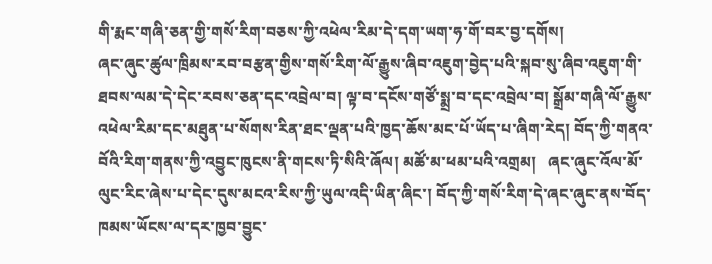གི་རྨང་གཞི་ཅན་གྱི་གསོ་རིག་བཅས་ཀྱི་འཕེལ་རིམ་དེ་དག་ཡག་ཧ་གོ་བར་བྱ་དགོས།
ཞང་ཞུང་ཚུལ་ཁྲིམས་རབ་བརྩན་གྱིས་གསོ་རིག་ལོ་རྒྱུས་ཞིབ་འཇུག་བྱེད་པའི་སྐབ་སུ་ཞིབ་འཇུག་གི་ཐབས་ལམ་དེ་དེང་རབས་ཅན་དང་འབྲེལ་བ། ལྟ་བ་དངོས་གཙོ་སྨྲ་བ་དང་འབྲེལ་བ། སྒྲོམ་གཞི་ལོ་རྒྱུས་འཕེལ་རིམ་དང་མཐུན་པ་སོགས་རིན་ཐང་ལྡན་པའི་ཁྱད་ཆོས་མང་པོ་ཡོད་པ་ཞིག་རེད། བོད་ཀྱི་གནའ་བོའི་རིག་གནས་ཀྱི་འབྱུང་ཁུངས་ནི་གངས་ཏི་སིའི་ཞོལ། མཚོ་མ་ཕམ་པའི་འགྲམ།   ཞང་ཞུང་འོལ་མོ་ལུང་རིང་ཞེས་པ་དེང་དུས་མངའ་རིས་ཀྱི་ཡུལ་འདི་ཡིན་ཞིང་། བོད་ཀྱི་གསོ་རིག་དེ་ཞང་ཞུང་ནས་བོད་ཁམས་ཡོངས་ལ་དར་ཁྱབ་བྱུང་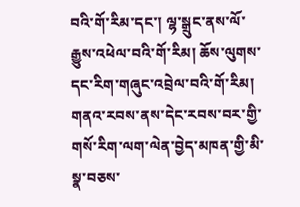བའི་གོ་རིམ་དང་། ལྷ་སྒྲུང་ནས་ལོ་རྒྱུས་འཕེལ་བའི་གོ་རིམ། ཆོས་ལུགས་དང་རིག་གཞུང་འབྲེལ་བའི་གོ་རིམ། གནའ་རབས་ནས་དེང་རབས་བར་གྱི་གསོ་རིག་ལག་ལེན་བྱེད་མཁན་གྱི་མི་སྣ་བཅས་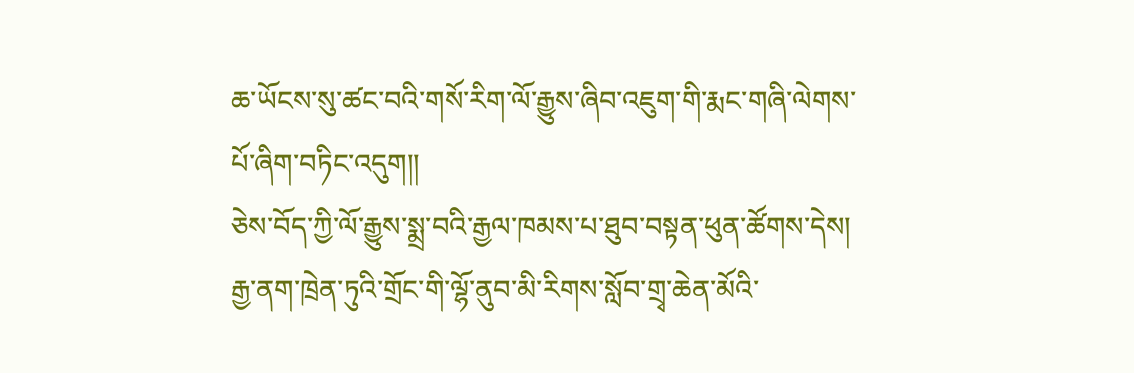ཆ་ཡོངས་སུ་ཚང་བའི་གསོ་རིག་ལོ་རྒྱུས་ཞིབ་འཇུག་གི་རྨང་གཞི་ལེགས་པོ་ཞིག་བཏིང་འདུག།།
ཅེས་བོད་ཀྱི་ལོ་རྒྱུས་སྨྲ་བའི་རྒྱལ་ཁམས་པ་ཐུབ་བསྟན་ཕུན་ཚོགས་དེས། རྒྱ་ནག་ཁྲེན་ཏུའི་གྲོང་གི་ལྷོ་ནུབ་མི་རིགས་སློབ་གྲྭ་ཆེན་མོའི་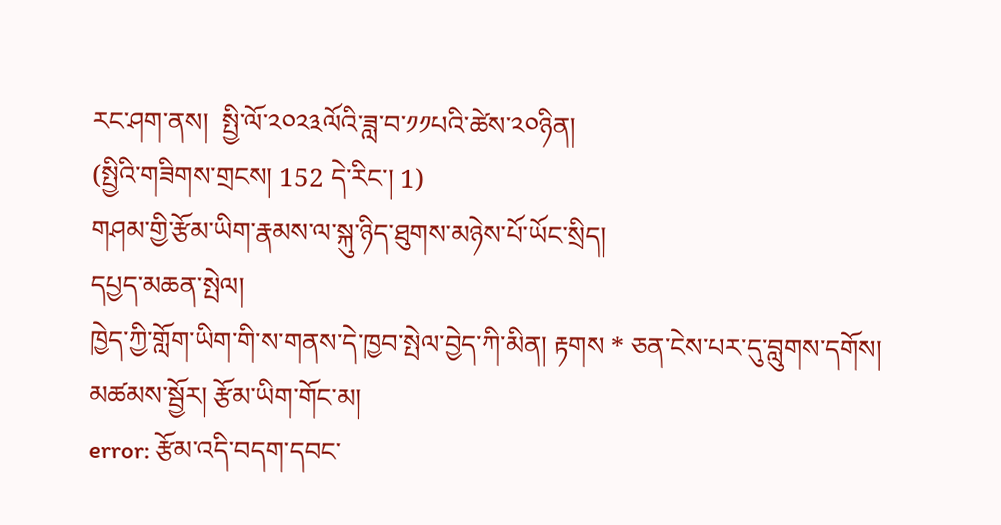རང་ཤག་ནས།  སྤྱི་ལོ་༢༠༢༣ལོའི་ཟླ་བ་༡༡པའི་ཚེས་༢༠ཉིན།
(སྤྱིའི་གཟིགས་གྲངས། 152 དེ་རིང་། 1)
གཤམ་གྱི་རྩོམ་ཡིག་རྣམས་ལ་སྐུ་ཉིད་ཐུགས་མཉེས་པོ་ཡོང་སྲིད།
དཔྱད་མཆན་སྤེལ།
ཁྱེད་ཀྱི་གློག་ཡིག་གི་ས་གནས་དེ་ཁྱབ་སྤེལ་བྱེད་ཀི་མིན། རྟགས * ཅན་ངེས་པར་དུ་བླུགས་དགོས།
མཚམས་སྦྱོར། རྩོམ་ཡིག་གོང་མ།
error: རྩོམ་འདི་བདག་དབང་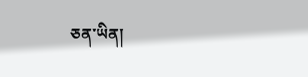ཅན་ཡིན།